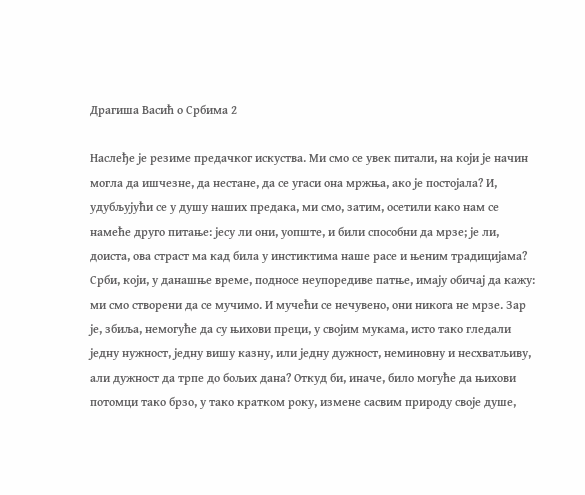Драгиша Васић о Србима 2

Наслеђе је резиме предачког искуства. Ми смо се увек питали, на који је начин могла да ишчезне, да нестане, да се угаси она мржња, ако је постојала? И, удубљујући се у душу наших предака, ми смо, затим, осетили како нам се намеће друго питање: јесу ли они, уопште, и били способни да мрзе; је ли, доиста, ова страст ма кад била у инстиктима наше расе и њеним традицијама? Срби, који, у данашње време, подносе неупоредиве патње, имају обичај да кажу: ми смо створени да се мучимо. И мучећи се нечувено, они никога не мрзе. Зар је, збиља, немогуће да су њихови преци, у својим мукама, исто тако гледали једну нужност, једну вишу казну, или једну дужност, неминовну и несхватљиву, али дужност да трпе до бољих дана? Откуд би, иначе, било могуће да њихови потомци тако брзо, у тако кратком року, измене сасвим природу своје душе,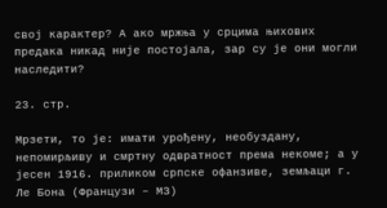свој карактер? А ако мржња у срцима њихових предака никад није постојала, зар су је они могли наследити?

23. стр.

Мрзети, то је: имати урођену, необуздану, непомирљиву и смртну одвратност према некоме; а у јесен 1916. приликом српске офанзиве, земљаци г. Ле Бона (Французи – МЗ)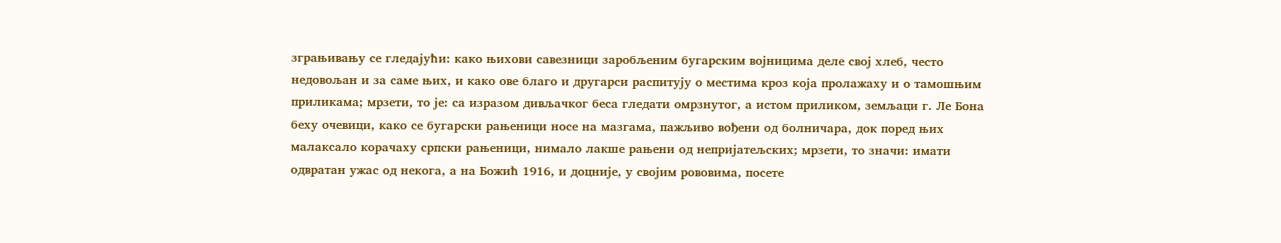зграњивању се гледајући: како њихови савезници заробљеним бугарским војницима деле свој хлеб, често недовољан и за саме њих, и како ове благо и другарси распитују о местима кроз која пролажаху и о тамошњим приликама; мрзети, то је: са изразом дивљачког беса гледати омрзнутог, а истом приликом, земљаци г. Ле Бона беху очевици, како се бугарски рањеници носе на мазгама, пажљиво вођени од болничара, док поред њих малаксало корачаху српски рањеници, нимало лакше рањени од непријатељских; мрзети, то значи: имати одвратан ужас од некога, а на Божић 1916, и доцније, у својим рововима, посете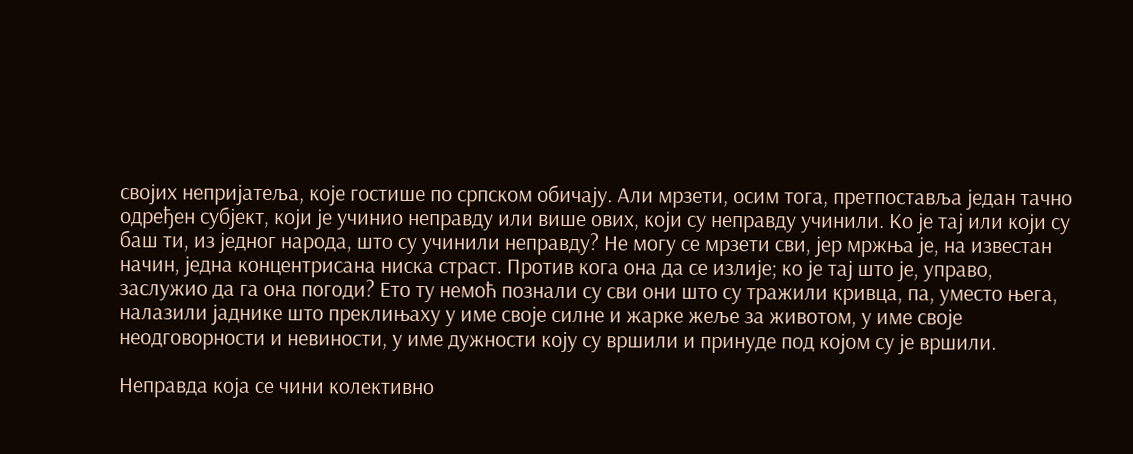својих непријатеља, које гостише по српском обичају. Али мрзети, осим тога, претпоставља један тачно одређен субјект, који је учинио неправду или више ових, који су неправду учинили. Ко је тај или који су баш ти, из једног народа, што су учинили неправду? Не могу се мрзети сви, јер мржња је, на известан начин, једна концентрисана ниска страст. Против кога она да се излије; ко је тај што је, управо, заслужио да га она погоди? Ето ту немоћ познали су сви они што су тражили кривца, па, уместо њега, налазили јаднике што преклињаху у име своје силне и жарке жеље за животом, у име своје неодговорности и невиности, у име дужности коју су вршили и принуде под којом су је вршили.

Неправда која се чини колективно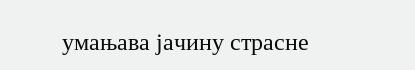умањава јачину страсне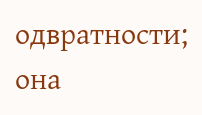одвратности; она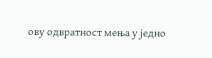ову одвратност мења у једно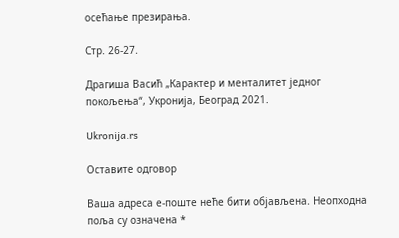осећање презирања.

Стр. 26-27.

Драгиша Васић „Карактер и менталитет једног покољења“, Укронија, Београд 2021.

Ukronija.rs

Оставите одговор

Ваша адреса е-поште неће бити објављена. Неопходна поља су означена *